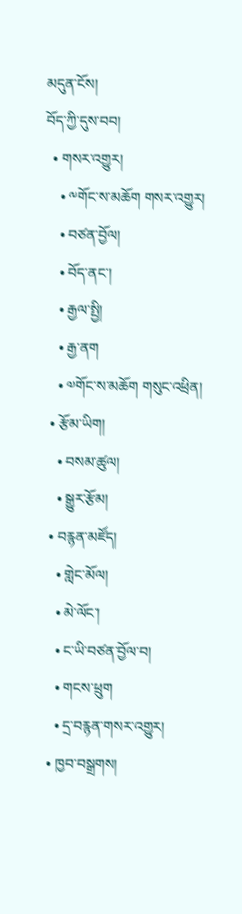མདུན་ངོས།
བོད་ཀྱི་དུས་བབ།
  • གསར་འགྱུར།
    • ༸གོང་ས་མཆོག གསར་འགྱུར།
    • བཙན་བྱོལ།
    • བོད་ནང་།
    • རྒྱལ་སྤྱི།
    • རྒྱ་ནག
    • ༧གོང་ས་མཆོག གསུང་འཕྲིན།
  • རྩོམ་ཡིག།
    • བསམ་ཚུལ།
    • སྒྱུར་རྩོམ།
  • བརྙན་མཛོད།
    • གླེང་མོལ།
    • མེ་ལོང་།
    • ང་ཡི་བཙན་བྱོལ་བ།
    • གངས་ཕྲུག
    • དྲ་བརྙན་གསར་འགྱུར།
  • ཁྱབ་བསྒྲགས།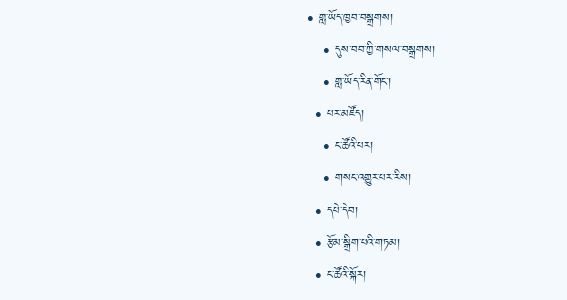• གླ་ཡོད་ཁྱབ་བསྒྲགས།
    • དུས་བབ་ཀྱི་གསལ་བསྒྲགས།
    • གླ་ཡོད་རིན་གོང་།
  • པར་མཛོད།
    • ང་ཚོའི་པར།
    • གསང་འགྱུར་པར་རིས།
  • དཔེ་དེབ།
  • རྩོམ་སྒྲིག་པའི་གཏམ།
  • ང་ཚོའི་སྐོར།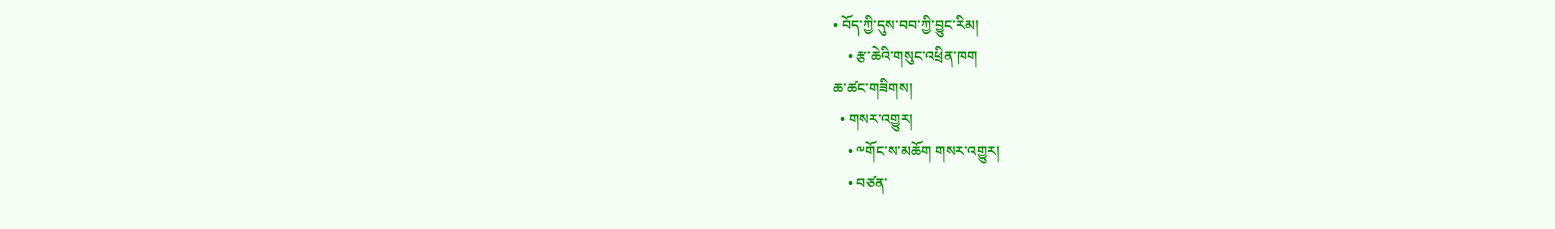• བོད་ཀྱི་དུས་བབ་ཀྱི་བྱུང་རིམ།
    • རྩ་ཆེའི་གསུང་འཕྲིན་ཁག
ཆ་ཚང་གཟིགས།
  • གསར་འགྱུར།
    • ༸གོང་ས་མཆོག གསར་འགྱུར།
    • བཙན་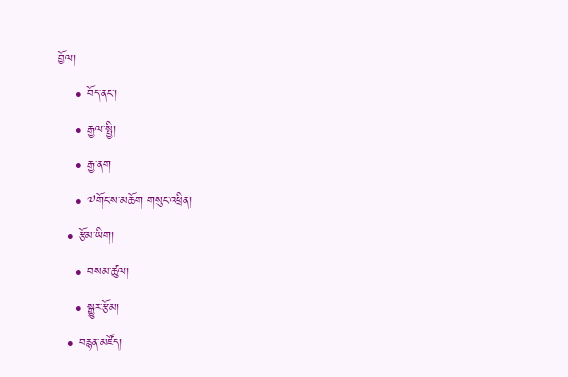བྱོལ།
    • བོད་ནང་།
    • རྒྱལ་སྤྱི།
    • རྒྱ་ནག
    • ༧གོང་ས་མཆོག གསུང་འཕྲིན།
  • རྩོམ་ཡིག།
    • བསམ་ཚུལ།
    • སྒྱུར་རྩོམ།
  • བརྙན་མཛོད།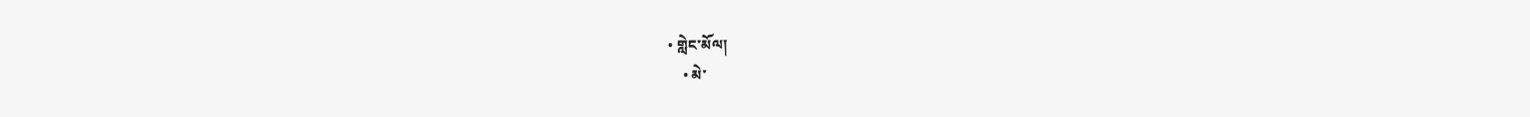• གླེང་མོལ།
    • མེ་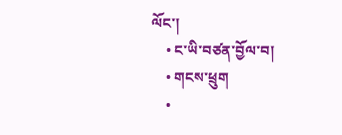ལོང་།
    • ང་ཡི་བཙན་བྱོལ་བ།
    • གངས་ཕྲུག
    •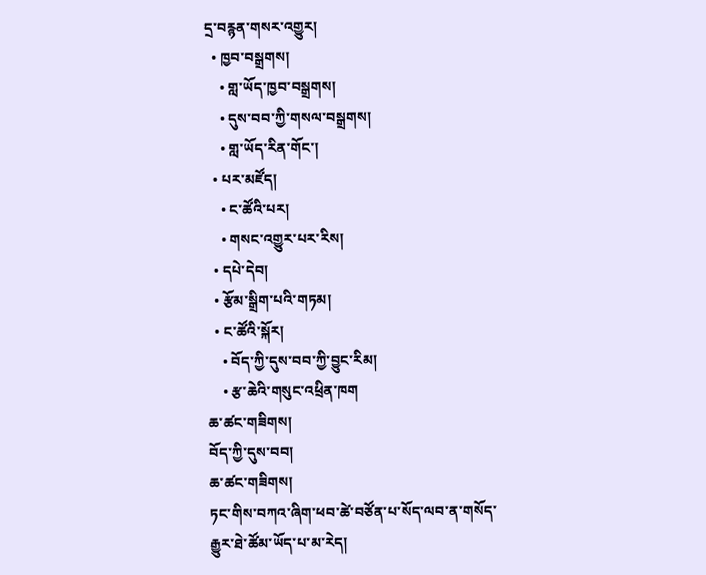དྲ་བརྙན་གསར་འགྱུར།
  • ཁྱབ་བསྒྲགས།
    • གླ་ཡོད་ཁྱབ་བསྒྲགས།
    • དུས་བབ་ཀྱི་གསལ་བསྒྲགས།
    • གླ་ཡོད་རིན་གོང་།
  • པར་མཛོད།
    • ང་ཚོའི་པར།
    • གསང་འགྱུར་པར་རིས།
  • དཔེ་དེབ།
  • རྩོམ་སྒྲིག་པའི་གཏམ།
  • ང་ཚོའི་སྐོར།
    • བོད་ཀྱི་དུས་བབ་ཀྱི་བྱུང་རིམ།
    • རྩ་ཆེའི་གསུང་འཕྲིན་ཁག
ཆ་ཚང་གཟིགས།
བོད་ཀྱི་དུས་བབ།
ཆ་ཚང་གཟིགས།
ཏང་གིས་བཀའ་ཞིག་ཕབ་ཚེ་བཙོན་པ་སོད་ལབ་ན་གསོད་རྒྱུར་ཐེ་ཚོམ་ཡོད་པ་མ་རེད།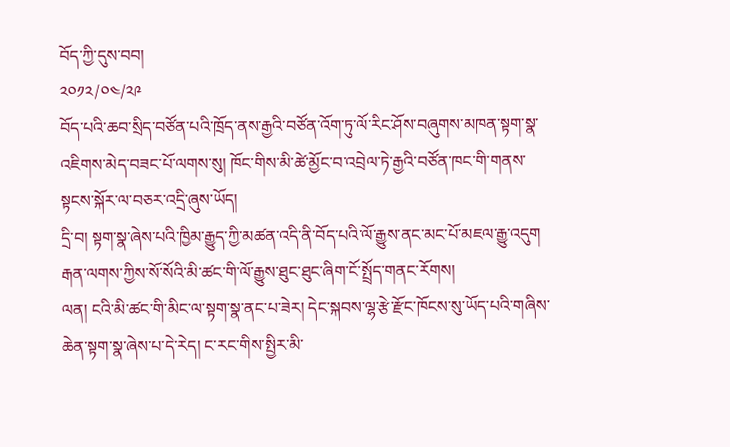བོད་ཀྱི་དུས་བབ།
༢༠༡༢/༠༤/༢༩
བོད་པའི་ཆབ་སྲིད་བཙོན་པའི་ཁྲོད་ནས་རྒྱའི་བཙོན་འོག་ཏུ་ལོ་རིང་ཤོས་བཞུགས་མཁན་སྟག་སྣ་འཇིགས་མེད་བཟང་པོ་ལགས་སུ། ཁོང་གིས་མི་ཚེ་མྱོང་བ་འབྲེལ་ཏེ་རྒྱའི་བཙོན་ཁང་གི་གནས་སྟངས་སྐོར་ལ་བཅར་འདྲི་ཞུས་ཡོད།
དྲི་བ། སྟག་སྣ་ཞེས་པའི་ཁྱིམ་རྒྱུད་ཀྱི་མཚན་འདི་ནི་བོད་པའི་ལོ་རྒྱུས་ནང་མང་པོ་མཇལ་རྒྱུ་འདུག རྒན་ལགས་ཀྱིས་སོ་སོའི་མི་ཚང་གི་ལོ་རྒྱུས་ཐུང་ཐུང་ཞིག་ངོ་སྤྲོད་གནང་རོགས།
ལན། ངའི་མི་ཚང་གི་མིང་ལ་སྟག་སྣ་ནང་པ་ཟེར། དེང་སྐབས་ལྷ་རྩེ་རྫོང་ཁོངས་སུ་ཡོད་པའི་གཞིས་ཆེན་སྟག་སྣ་ཞེས་པ་དེ་རེད། ང་རང་གིས་སྤྱིར་མི་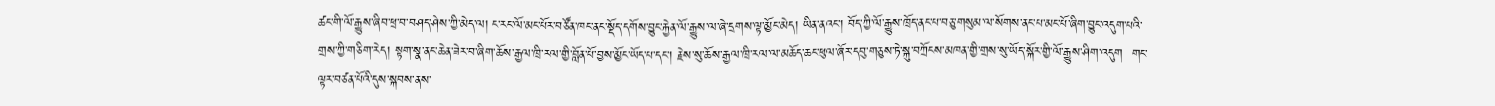ཚང་གི་ལོ་རྒྱུས་ཞིབ་ཕྲ་བ་བཤད་ཤེས་ཀྱི་མེད་ལ། ང་རང་ལོ་མང་པོར་བཙོན་ཁང་ནང་སྡོད་དགོས་བྱུང་རྐྱེན་ལོ་རྒྱུས་ལ་ཞེ་དྲགས་ལྟ་མྱོང་མེད། ཡིན་ནའང་། བོད་ཀྱི་ལོ་རྒྱུས་ཁྲོད་ནང་པ་བཅུ་གསུམ་ལ་སོགས་ནང་པ་མང་པོ་ཞིག་བྱུང་འདུག་པའི་གྲས་ཀྱི་གཅིག་རེད། སྟག་སྣ་ནང་ཆེན་ཟེར་བ་ཞིག་ཆོས་རྒྱལ་ཁྲི་རལ་གྱི་བློན་པོ་བྱས་མྱོང་ཡོད་པ་དང་། རྗེས་སུ་ཆོས་རྒྱལ་ཁྲི་རལ་ལ་མཆོད་ཆང་ཕུལ་ཞོར་དབུ་གཅུས་ཏེ་སྐུ་བཀྲོངས་མཁན་གྱི་གྲས་སུ་ཡོད་སྐོར་གྱི་ལོ་རྒྱུས་ཤིག་འདུག  གང་ལྟར་བཙན་པོའི་དུས་སྐབས་ནས་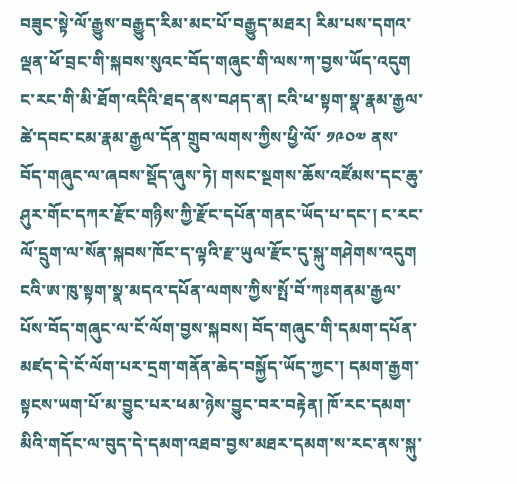བཟུང་སྟེ་ལོ་རྒྱུས་བརྒྱུད་རིམ་མང་པོ་བརྒྱུད་མཐར། རིམ་པས་དགའ་ལྡན་ཕོ་བྲང་གི་སྐབས་སུའང་བོད་གཞུང་གི་ལས་ཀ་བྱས་ཡོད་འདུག  ང་རང་གི་མི་ཐོག་འདིའི་ཐད་ནས་བཤད་ན། ངའི་ཕ་སྟག་སྣ་རྣམ་རྒྱལ་ཚེ་དབང་ངམ་རྣམ་རྒྱལ་དོན་གྲུབ་ལགས་ཀྱིས་ཕྱི་ལོ་ ༡༩༠༧ ནས་བོད་གཞུང་ལ་ཞབས་སྡོད་ཞུས་ཏེ། གསང་སྔགས་ཆོས་འཛོམས་དང་ཆུ་ཤུར་གོང་དཀར་རྫོང་གཉིས་ཀྱི་རྫོང་དཔོན་གནང་ཡོད་པ་དང་། ང་རང་ལོ་དྲུག་ལ་སོན་སྐབས་ཁོང་ད་ལྟའི་རྫ་ཡུལ་རྫོང་དུ་སྐུ་གཤེགས་འདུག ངའི་ཨ་ཁུ་སྟག་སྣ་མདའ་དཔོན་ལགས་ཀྱིས་སྤོ་བོ་ཀཿགནམ་རྒྱལ་པོས་བོད་གཞུང་ལ་ངོ་ལོག་བྱས་སྐབས། བོད་གཞུང་གི་དམག་དཔོན་མཛད་དེ་ངོ་ལོག་པར་དྲག་གནོན་ཆེད་བསྐྱོད་ཡོད་ཀྱང་། དམག་རྒྱག་སྟངས་ཡག་པོ་མ་བྱུང་པར་ཕམ་ཉེས་བྱུང་བར་བརྟེན། ཁོ་རང་དམག་མིའི་གདོང་ལ་བུད་དེ་དམག་འཐབ་བྱས་མཐར་དམག་ས་རང་ནས་སྐུ་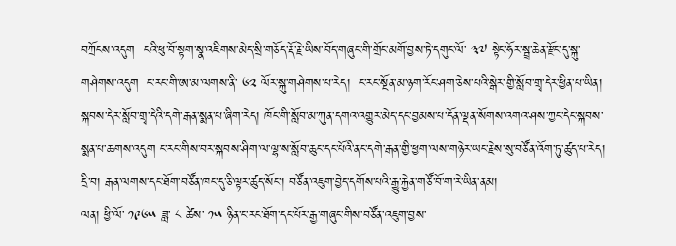བཀྲོངས་འདུག  ངའི་ཕུ་བོ་སྟག་སྣ་འཇིགས་མེད་སྲི་གཅོད་རྡོ་རྗེ་ཡིས་བོད་གཞུང་གི་གྲོང་མགོ་བྱས་ཏེ་དགུང་ལོ་ ༣༧ སྟེང་ཧོར་སྦྲ་ཆེན་རྫོང་དུ་སྐུ་གཤེགས་འདུག  ང་རང་གི་ཨ་མ་ལགས་ནི་ ༦༢ ལོར་སྐུ་གཤེགས་པ་རེད།  ང་རང་སྔོན་མ་ཉག་རོང་ཤག་ཅེས་པའི་སྒེར་གྱི་སློབ་གྲྭ་དེར་ཕྱིན་པ་ཡིན། སྐབས་དེར་སློབ་གྲྭ་དེའི་དགེ་རྒན་སྨན་པ་ཞིག་རེད། ཁོང་གི་སློབ་མ་ཀུན་དགའ་འགྱུར་མེད་དང་བྱམས་པ་དོན་ལྡན་སོགས་འགའ་ཤས་ཀྱང་དེང་སྐབས་སྨན་པ་ཆགས་འདུག ང་རང་གིས་བར་སྐབས་ཤིག་ལ་ལྷ་ས་སློབ་ཆུང་དང་པོའི་ནང་དགེ་རྒན་གྱི་ཕྱག་ལས་གཉེར་ཡང་རྗེས་སུ་བཙོན་འོག་ཏུ་ཚུད་པ་རེད།
དྲི་བ། རྒན་ལགས་དང་ཐོག་བཙོན་ཁང་དུ་ཅི་ལྟར་ཚུད་སོང་། བཙོན་འཇུག་བྱེད་དགོས་པའི་རྒྱུ་རྐྱེན་གཙོ་བོ་ག་རེ་ཡིན་ནམ།
ལན། ཕྱི་ལོ་ ༡༩༦༥ ཟླ་ ༨ ཚེས་ ༡༥ ཉིན་ང་རང་ཐོག་དང་པོར་རྒྱ་གཞུང་གིས་བཙོན་འཇུག་བྱས་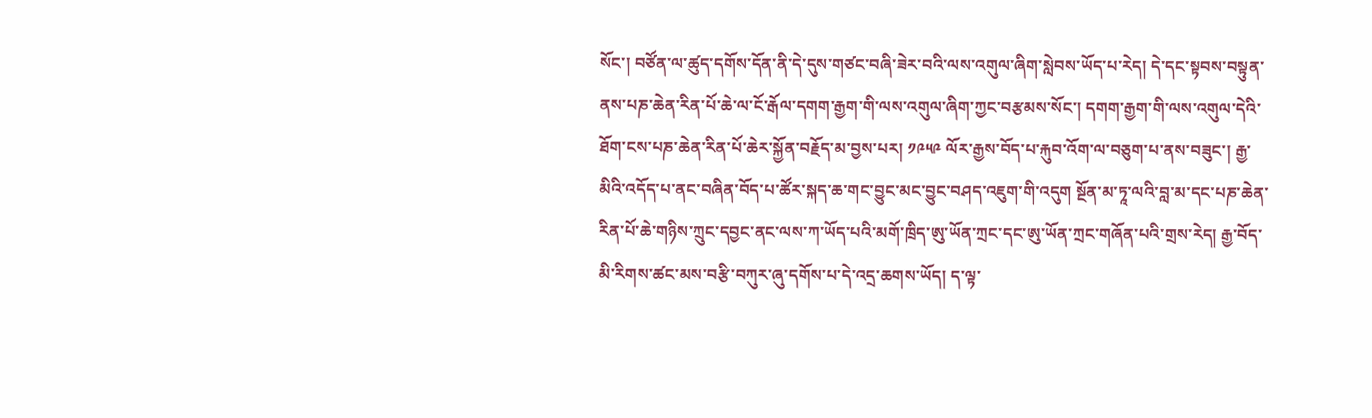སོང་། བཙོན་ལ་ཚུད་དགོས་དོན་ནི་དེ་དུས་གཙང་བཞི་ཟེར་བའི་ལས་འགུལ་ཞིག་སླེབས་ཡོད་པ་རེད། དེ་དང་སྟབས་བསྟུན་ནས་པཎ་ཆེན་རིན་པོ་ཆེ་ལ་ངོ་རྒོལ་དགག་རྒྱག་གི་ལས་འགུལ་ཞིག་ཀྱང་བརྩམས་སོང་། དགག་རྒྱག་གི་ལས་འགུལ་དེའི་ཐོག་ངས་པཎ་ཆེན་རིན་པོ་ཆེར་སྐྱོན་བརྗོད་མ་བྱས་པར། ༡༩༥༩ ལོར་རྒྱས་བོད་པ་རྐུབ་འོག་ལ་བཅུག་པ་ནས་བཟུང་། རྒྱ་མིའི་འདོད་པ་ནང་བཞིན་བོད་པ་ཚོར་སྐད་ཆ་གང་བྱུང་མང་བྱུང་བཤད་འཇུག་གི་འདུག སྔོན་མ་ཏཱ་ལའི་བླ་མ་དང་པཎ་ཆེན་རིན་པོ་ཆེ་གཉིས་ཀྲུང་དབྱང་ནང་ལས་ཀ་ཡོད་པའི་མགོ་ཁྲིད་ཨུ་ཡོན་ཀྲང་དང་ཨུ་ཡོན་ཀྲང་གཞོན་པའི་གྲས་རེད། རྒྱ་བོད་མི་རིགས་ཚང་མས་བརྩི་བཀུར་ཞུ་དགོས་པ་དེ་འདྲ་ཆགས་ཡོད། ད་ལྟ་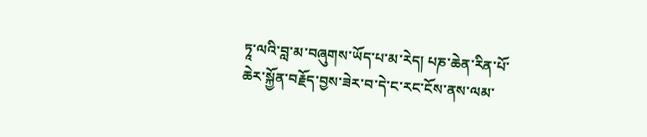ཏཱ་ལའི་བླ་མ་བཞུགས་ཡོད་པ་མ་རེད། པཎ་ཆེན་རིན་པོ་ཆེར་སྐྱོན་བརྗོད་བྱས་ཟེར་བ་དེ་ང་རང་ངོས་ནས་ལམ་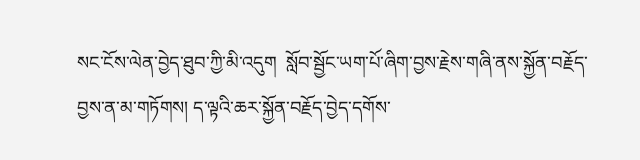སང་ངོས་ལེན་བྱེད་ཐུབ་ཀྱི་མི་འདུག  སློབ་སྦྱོང་ཡག་པོ་ཞིག་བྱས་རྗེས་གཞི་ནས་སྐྱོན་བརྗོད་བྱས་ན་མ་གཏོགས། ད་ལྟའི་ཆར་སྐྱོན་བརྗོད་བྱེད་དགོས་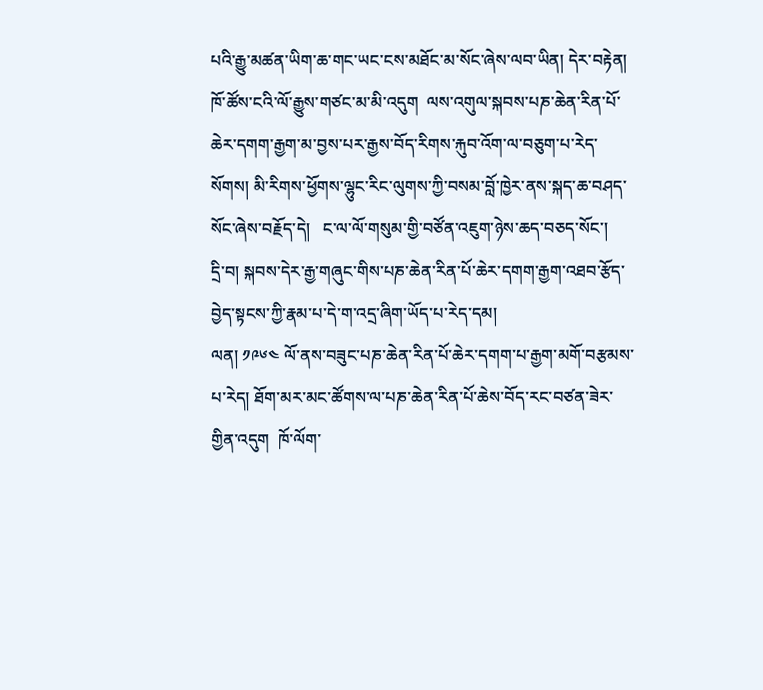པའི་རྒྱུ་མཚན་ཡིག་ཆ་གང་ཡང་ངས་མཐོང་མ་སོང་ཞེས་ལབ་ཡིན། དེར་བརྟེན། ཁོ་ཚོས་ངའི་ལོ་རྒྱུས་གཙང་མ་མི་འདུག  ལས་འགུལ་སྐབས་པཎ་ཆེན་རིན་པོ་ཆེར་དགག་རྒྱག་མ་བྱས་པར་རྒྱས་བོད་རིགས་རྐུབ་འོག་ལ་བཅུག་པ་རེད་སོགས། མི་རིགས་ཕྱོགས་ལྷུང་རིང་ལུགས་ཀྱི་བསམ་བློ་ཁྱེར་ནས་སྐད་ཆ་བཤད་སོང་ཞེས་བརྗོད་དེ།   ང་ལ་ལོ་གསུམ་གྱི་བཙོན་འཇུག་ཉེས་ཆད་བཅད་སོང་།
དྲི་བ། སྐབས་དེར་རྒྱ་གཞུང་གིས་པཎ་ཆེན་རིན་པོ་ཆེར་དགག་རྒྱག་འཐབ་རྩོད་བྱེད་སྟངས་ཀྱི་རྣམ་པ་དེ་ག་འདྲ་ཞིག་ཡོད་པ་རེད་དམ།
ལན། ༡༩༦༤ ལོ་ནས་བཟུང་པཎ་ཆེན་རིན་པོ་ཆེར་དགག་པ་རྒྱག་མགོ་བརྩམས་པ་རེད། ཐོག་མར་མང་ཚོགས་ལ་པཎ་ཆེན་རིན་པོ་ཆེས་བོད་རང་བཙན་ཟེར་གྱིན་འདུག  ཁོ་ལོག་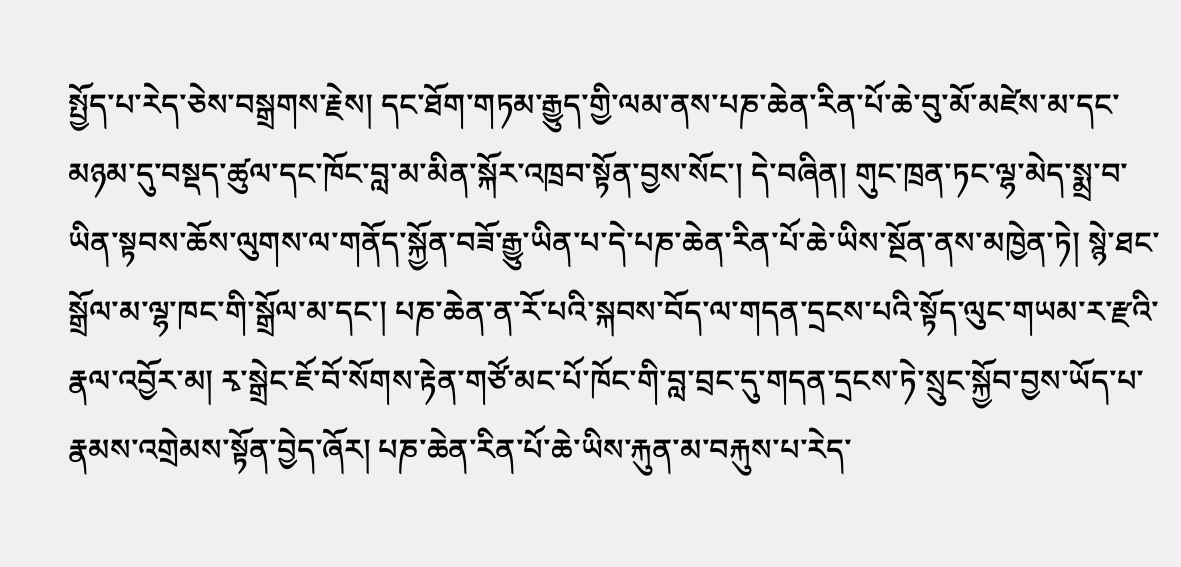སྤྱོད་པ་རེད་ཅེས་བསྒྲགས་རྗེས། དང་ཐོག་གཏམ་རྒྱུད་གྱི་ལམ་ནས་པཎ་ཆེན་རིན་པོ་ཆེ་བུ་མོ་མཛེས་མ་དང་མཉམ་དུ་བསྡད་ཚུལ་དང་ཁོང་བླ་མ་མིན་སྐོར་འཁྲབ་སྟོན་བྱས་སོང་། དེ་བཞིན། གུང་ཁྲན་ཏང་ལྷ་མེད་སྨྲ་བ་ཡིན་སྟབས་ཆོས་ལུགས་ལ་གནོད་སྐྱོན་བཟོ་རྒྱུ་ཡིན་པ་དེ་པཎ་ཆེན་རིན་པོ་ཆེ་ཡིས་སྔོན་ནས་མཁྱེན་ཏེ། སྙེ་ཐང་སྒྲོལ་མ་ལྷ་ཁང་གི་སྒྲོལ་མ་དང་། པཎ་ཆེན་ན་རོ་པའི་སྐབས་བོད་ལ་གདན་དྲངས་པའི་སྟོད་ལུང་གཡམ་ར་རྫའི་རྣལ་འབྱོར་མ། རྭ་སྒྲེང་ཇོ་བོ་སོགས་རྟེན་གཙོ་མང་པོ་ཁོང་གི་བླ་བྲང་དུ་གདན་དྲངས་ཏེ་སྲུང་སྐྱོབ་བྱས་ཡོད་པ་རྣམས་འགྲེམས་སྟོན་བྱེད་ཞོར། པཎ་ཆེན་རིན་པོ་ཆེ་ཡིས་རྐུན་མ་བརྐུས་པ་རེད་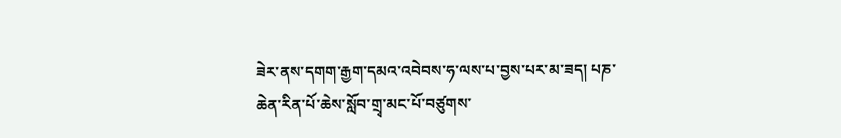ཟེར་ནས་དགག་རྒྱག་དམའ་འབེབས་ཧ་ལས་པ་བྱས་པར་མ་ཟད། པཎ་ཆེན་རིན་པོ་ཆེས་སློབ་གྲྭ་མང་པོ་བཙུགས་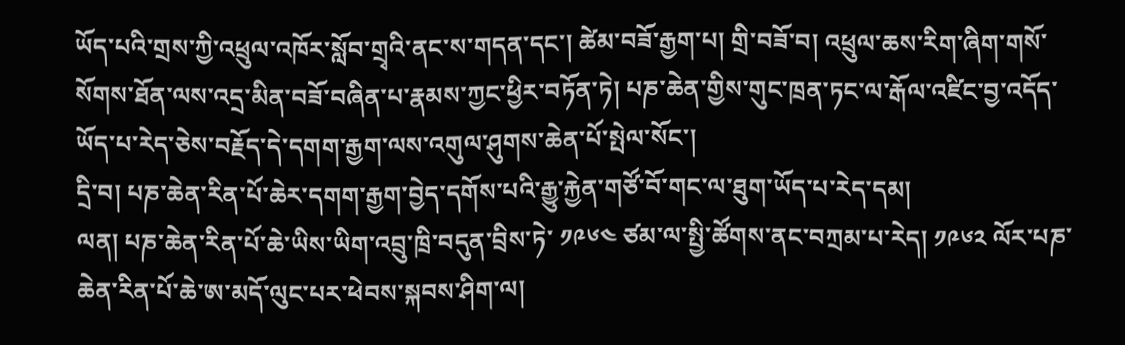ཡོད་པའི་གྲས་ཀྱི་འཕྲུལ་འཁོར་སློབ་གྲྭའི་ནང་ས་གདན་དང་། ཚེམ་བཟོ་རྒྱག་པ། གྲི་བཟོ་བ། འཕྲུལ་ཆས་རིག་ཞིག་གསོ་སོགས་ཐོན་ལས་འདྲ་མིན་བཟོ་བཞིན་པ་རྣམས་ཀྱང་ཕྱིར་བཏོན་ཏེ། པཎ་ཆེན་གྱིས་གུང་ཁྲན་ཏང་ལ་རྒོལ་འཛིང་བྱ་འདོད་ཡོད་པ་རེད་ཅེས་བརྗོད་དེ་དགག་རྒྱག་ལས་འགུལ་ཤུགས་ཆེན་པོ་སྤེལ་སོང་།
དྲི་བ། པཎ་ཆེན་རིན་པོ་ཆེར་དགག་རྒྱག་བྱེད་དགོས་པའི་རྒྱུ་རྐྱེན་གཙོ་བོ་གང་ལ་ཐུག་ཡོད་པ་རེད་དམ།
ལན། པཎ་ཆེན་རིན་པོ་ཆེ་ཡིས་ཡིག་འབྲུ་ཁྲི་བདུན་བྲིས་ཏེ་ ༡༩༦༤ ཙམ་ལ་སྤྱི་ཚོགས་ནང་བཀྲམ་པ་རེད། ༡༩༦༢ ལོར་པཎ་ཆེན་རིན་པོ་ཆེ་ཨ་མདོ་ལུང་པར་ཕེབས་སྐབས་ཤིག་ལ།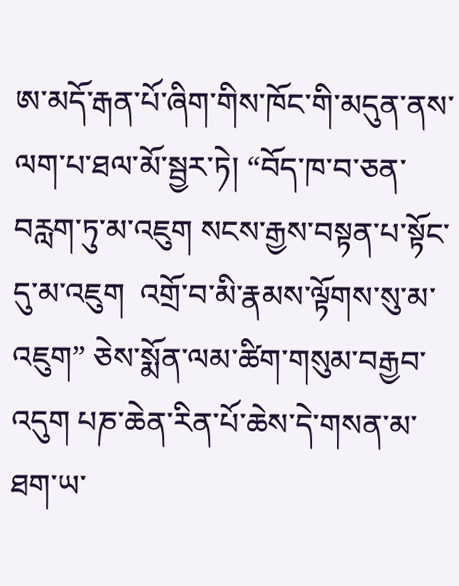ཨ་མདོ་རྒན་པོ་ཞིག་གིས་ཁོང་གི་མདུན་ནས་ལག་པ་ཐལ་མོ་སྦྱར་ཏེ། “བོད་ཁ་བ་ཅན་བརླག་ཏུ་མ་འཇུག སངས་རྒྱས་བསྟན་པ་སྟོང་དུ་མ་འཇུག  འགྲོ་བ་མི་རྣམས་ལྟོགས་སུ་མ་འཇུག” ཅེས་སྨོན་ལམ་ཚིག་གསུམ་བརྒྱབ་འདུག པཎ་ཆེན་རིན་པོ་ཆེས་དེ་གསན་མ་ཐག་ཡ་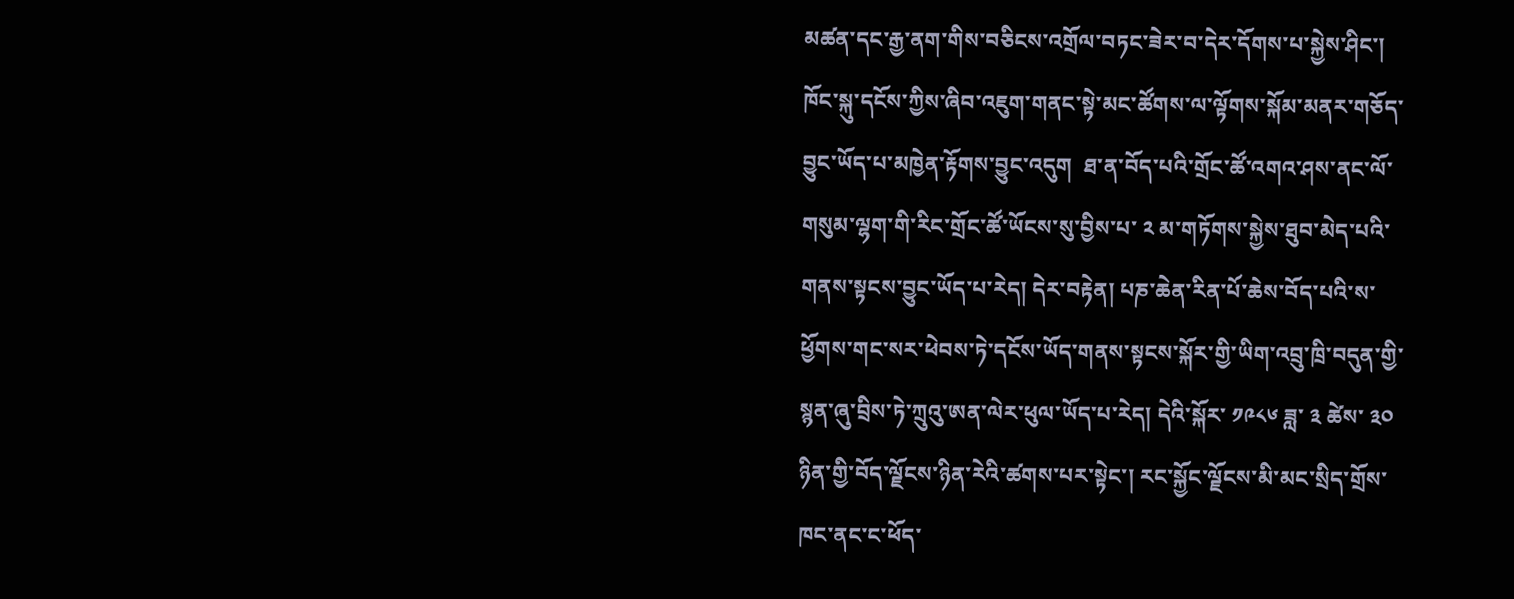མཚན་དང་རྒྱ་ནག་གིས་བཅིངས་འགྲོལ་བཏང་ཟེར་བ་དེར་དོགས་པ་སྐྱེས་ཤིང་། ཁོང་སྐུ་དངོས་ཀྱིས་ཞིབ་འཇུག་གནང་སྟེ་མང་ཚོགས་ལ་ལྟོགས་སྐོམ་མནར་གཅོད་བྱུང་ཡོད་པ་མཁྱེན་རྟོགས་བྱུང་འདུག  ཐ་ན་བོད་པའི་གྲོང་ཚོ་འགའ་ཤས་ནང་ལོ་གསུམ་ལྷག་གི་རིང་གྲོང་ཚོ་ཡོངས་སུ་བྱིས་པ་ ༢ མ་གཏོགས་སྐྱེས་ཐུབ་མེད་པའི་གནས་སྟངས་བྱུང་ཡོད་པ་རེད། དེར་བརྟེན། པཎ་ཆེན་རིན་པོ་ཆེས་བོད་པའི་ས་ཕྱོགས་གང་སར་ཕེབས་ཏེ་དངོས་ཡོད་གནས་སྟངས་སྐོར་གྱི་ཡིག་འབྲུ་ཁྲི་བདུན་གྱི་སྙན་ཞུ་བྲིས་ཏེ་ཀྲུའུ་ཨན་ལེར་ཕུལ་ཡོད་པ་རེད། དེའི་སྐོར་ ༡༩༨༦ ཟླ་ ༣ ཚེས་ ༣༠ ཉིན་གྱི་བོད་ལྗོངས་ཉིན་རེའི་ཚགས་པར་སྟེང་། རང་སྐྱོང་ལྗོངས་མི་མང་སྲིད་གྲོས་ཁང་ནང་ང་ཕོད་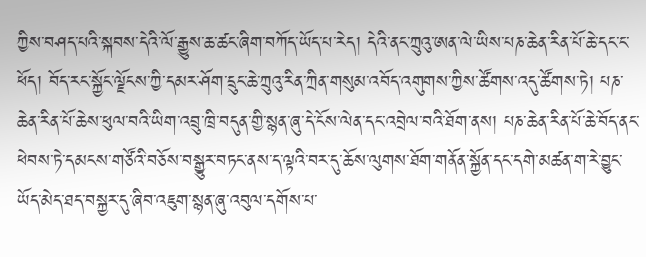ཀྱིས་བཤད་པའི་སྐབས་དེའི་ལོ་རྒྱུས་ཆ་ཚང་ཞིག་བཀོད་ཡོད་པ་རེད། དེའི་ནང་ཀྲུའུ་ཨན་ལེ་ཡིས་པཎ་ཆེན་རིན་པོ་ཆེ་དང་ང་ཕོད། བོད་རང་སྐྱོང་ལྗོངས་ཀྱི་དམར་ཤོག་དྲུང་ཆེ་ཀྲུའུ་རིན་ཀྲིན་གསུམ་འབོད་འགུགས་ཀྱིས་ཚོགས་འདུ་ཚོགས་ཏེ། པཎ་ཆེན་རིན་པོ་ཆེས་ཕུལ་བའི་ཡིག་འབྲུ་ཁྲི་བདུན་གྱི་སྙན་ཞུ་དེ་ངོས་ལེན་དང་འབྲེལ་བའི་ཐོག་ནས། པཎ་ཆེན་རིན་པོ་ཆེ་བོད་ནང་ཕེབས་ཏེ་དམངས་གཙོའི་བཅོས་བསྒྱུར་བཏང་ནས་ད་ལྟའི་བར་དུ་ཆོས་ལུགས་ཐོག་གནོན་སྐྱོན་དང་དགེ་མཚན་ག་རེ་བྱུང་ཡོད་མེད་ཐད་བསྐྱར་དུ་ཞིབ་འཇུག་སྙན་ཞུ་འབུལ་དགོས་པ་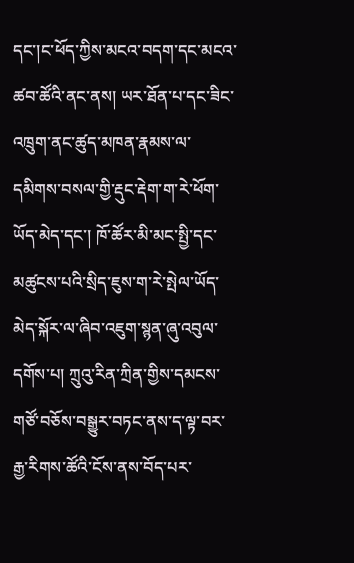དང་།ང་ཕོད་ཀྱིས་མངའ་བདག་དང་མངའ་ཚབ་ཚོའི་ནང་ནས། ཡར་ཐོན་པ་དང་ཟིང་འཁྲུག་ནང་ཚུད་མཁན་རྣམས་ལ་དམིགས་བསལ་གྱི་རྡུང་རྡེག་ག་རེ་ཕོག་ཡོད་མེད་དང་། ཁོ་ཚོར་མི་མང་སྤྱི་དང་མཚུངས་པའི་སྲིད་ཇུས་ག་རེ་སྤེལ་ཡོད་མེད་སྐོར་ལ་ཞིབ་འཇུག་སྙན་ཞུ་འབུལ་དགོས་པ། ཀྲུའུ་རིན་ཀྲིན་གྱིས་དམངས་གཙོ་བཅོས་བསྒྱུར་བཏང་ནས་ད་ལྟ་བར་རྒྱ་རིགས་ཚོའི་ངོས་ནས་བོད་པར་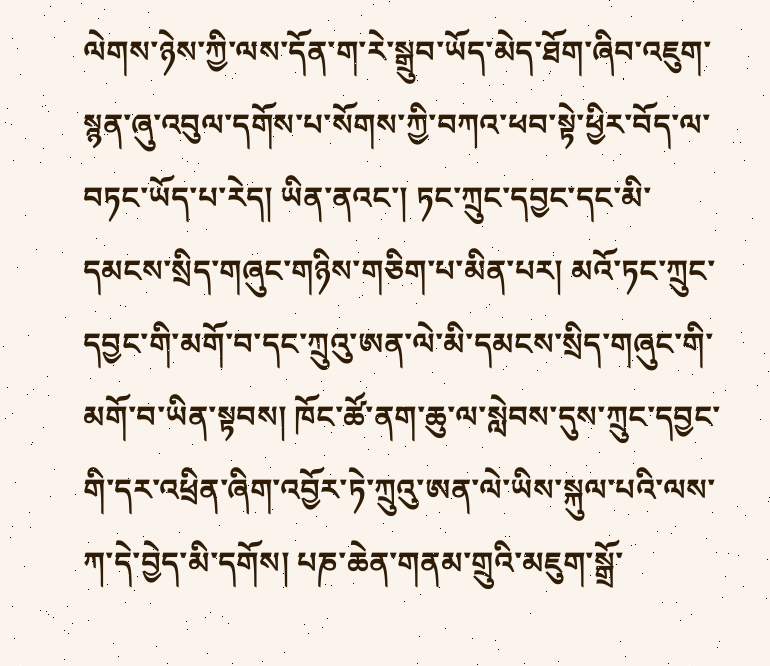ལེགས་ཉེས་ཀྱི་ལས་དོན་ག་རེ་སྒྲུབ་ཡོད་མེད་ཐོག་ཞིབ་འཇུག་སྙན་ཞུ་འབུལ་དགོས་པ་སོགས་ཀྱི་བཀའ་ཕབ་སྟེ་ཕྱིར་བོད་ལ་བཏང་ཡོད་པ་རེད། ཡིན་ནའང་། ཏང་ཀྲུང་དབྱང་དང་མི་དམངས་སྲིད་གཞུང་གཉིས་གཅིག་པ་མིན་པར། མའོ་ཏང་ཀྲུང་དབྱང་གི་མགོ་བ་དང་ཀྲུའུ་ཨན་ལེ་མི་དམངས་སྲིད་གཞུང་གི་མགོ་བ་ཡིན་སྟབས། ཁོང་ཚོ་ནག་ཆུ་ལ་སླེབས་དུས་ཀྲུང་དབྱང་གི་དར་འཕྲིན་ཞིག་འབྱོར་ཏེ་ཀྲུའུ་ཨན་ལེ་ཡིས་སྐུལ་པའི་ལས་ཀ་དེ་བྱེད་མི་དགོས། པཎ་ཆེན་གནམ་གྲུའི་མཇུག་སྒྲོ་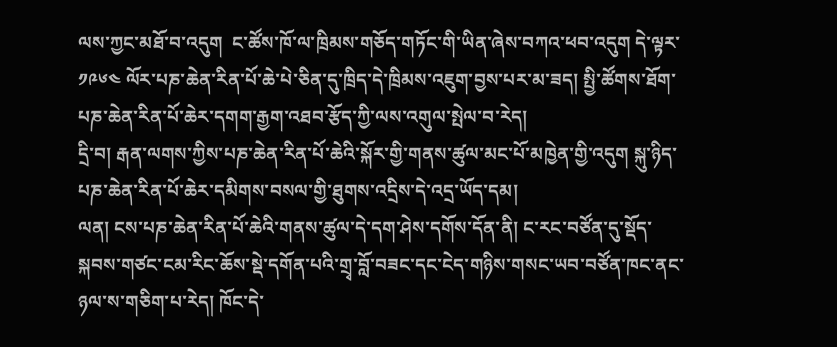ལས་ཀྱང་མཐོ་བ་འདུག  ང་ཚོས་ཁོ་ལ་ཁྲིམས་གཅོད་གཏོང་གི་ཡིན་ཞེས་བཀའ་ཕབ་འདུག དེ་ལྟར་ ༡༩༦༤ ལོར་པཎ་ཆེན་རིན་པོ་ཆེ་པེ་ཅིན་དུ་ཁྲིད་དེ་ཁྲིམས་འཇུག་བྱས་པར་མ་ཟད། སྤྱི་ཚོགས་ཐོག་པཎ་ཆེན་རིན་པོ་ཆེར་དགག་རྒྱག་འཐབ་རྩོད་ཀྱི་ལས་འགུལ་སྤེལ་བ་རེད།
དྲི་བ། རྒན་ལགས་ཀྱིས་པཎ་ཆེན་རིན་པོ་ཆེའི་སྐོར་གྱི་གནས་ཚུལ་མང་པོ་མཁྱེན་གྱི་འདུག སྐུ་ཉིད་པཎ་ཆེན་རིན་པོ་ཆེར་དམིགས་བསལ་གྱི་ཐུགས་འདྲིས་དེ་འདྲ་ཡོད་དམ།
ལན། ངས་པཎ་ཆེན་རིན་པོ་ཆེའི་གནས་ཚུལ་དེ་དག་ཤེས་དགོས་དོན་ནི། ང་རང་བཙོན་དུ་སྡོད་སྐབས་གཙང་ངམ་རིང་ཆོས་སྡེ་དགོན་པའི་གྲྭ་བློ་བཟང་དང་ངེད་གཉིས་གསང་ཡབ་བཙོན་ཁང་ནང་ཉལ་ས་གཅིག་པ་རེད། ཁོང་དེ་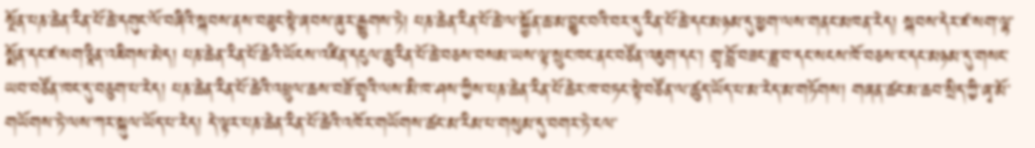སྔོན་པཎ་ཆེན་རིན་པོ་ཆེ་དགུང་ལོ་བཞིའི་སྐབས་ནས་བཟུང་སྟེ་ཞབས་ཞུར་རྒྱུགས་ཏེ། པཎ་ཆེན་རིན་པོ་ཆེ་ལ་སྐྱོན་ཆ་མ་བྱུང་བའི་བར་དུ་རིན་པོ་ཆེ་དང་མཉམ་དུ་ཕྱག་ལས་གནང་མཁན་རེད། སྐབས་དེར་ཛ་སག་ལྷ་སྨོན་དང་ཛ་སག་ཅཱིན་འཇིགས་མེད། པཎ་ཆེན་རིན་པོ་ཆེའི་ཡོངས་འཛིན་དངུལ་ཆུ་རིན་པོ་ཆེ་བཅས་བསམ་ཡས་ལྟ་སྲུང་ཁང་ནང་བཙོན་འཇུག་དང་། གྲྭ་བློ་བཟང་ཟླ་བ་དང་སངས་ཁོ་བཅས་ང་དང་མཉམ་དུ་གསང་ཡབ་བཙོན་ཁང་དུ་བཅུག་པ་རེད། པཎ་ཆེན་རིན་པོ་ཆེའི་འཕྲུལ་ཆས་བཟོ་གྲྭའི་ལས་མི་ཁ་ཤས་ཀྱིས་པཎ་ཆེན་རིན་པོ་ཆེར་ཁ་བཏང་སྟེ་བཙོན་ལ་ཚུད་ཡོད་པ་མ་རེད་མ་གཏོགས། གཞན་ཚང་མ་ཆབ་སྲིད་ཀྱི་ཞྭ་མོ་གཡོགས་ཏེ་ལས་ཀར་སྐུལ་ཡོད་པ་རེད། དེ་ལྟར་པཎ་ཆེན་རིན་པོ་ཆེའི་འཁོར་གཡོགས་ཚང་མ་རིམ་པ་གསུམ་དུ་བགར་ཏེ་ངལ་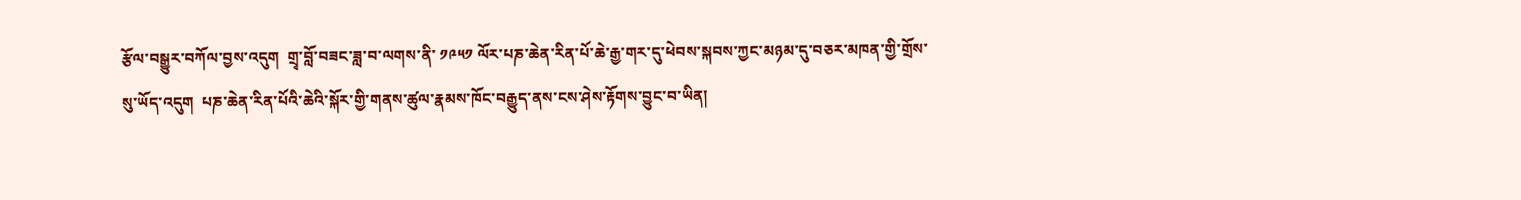རྩོལ་བསྒྱུར་བཀོལ་བྱས་འདུག  གྲྭ་བློ་བཟང་ཟླ་བ་ལགས་ནི་ ༡༩༥༡ ལོར་པཎ་ཆེན་རིན་པོ་ཆེ་རྒྱ་གར་དུ་ཕེབས་སྐབས་ཀྱང་མཉམ་དུ་བཅར་མཁན་གྱི་གྲོས་སུ་ཡོད་འདུག  པཎ་ཆེན་རིན་པོའི་ཆེའི་སྐོར་གྱི་གནས་ཚུལ་རྣམས་ཁོང་བརྒྱུད་ནས་ངས་ཤེས་རྟོགས་བྱུང་བ་ཡིན།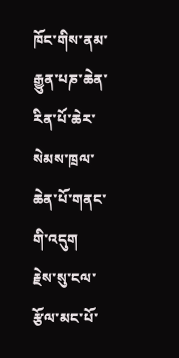ཁོང་གིས་ནམ་རྒྱུན་པཎ་ཆེན་རིན་པོ་ཆེར་སེམས་ཁྲལ་ཆེན་པོ་གནང་གི་འདུག   རྗེས་སུ་ངལ་རྩོལ་མང་པོ་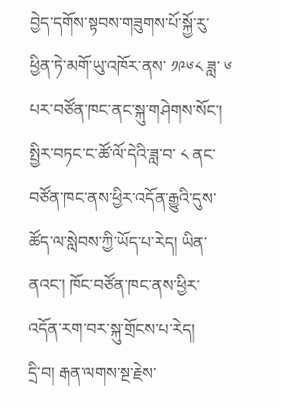བྱེད་དགོས་སྟབས་གཟུགས་པོ་སྐྱོ་རུ་ཕྱིན་ཏེ་མགོ་ཡུ་འཁོར་ནས་ ༡༩༦༨ ཟླ་ ༦ པར་བཙོན་ཁང་ནང་སྐུ་གཤེགས་སོང་། སྤྱིར་བཏང་ང་ཚོ་ལོ་དེའི་ཟླ་བ་ ༨ ནང་བཙོན་ཁང་ནས་ཕྱིར་འདོན་རྒྱུའི་དུས་ཚོད་ལ་སླེབས་ཀྱི་ཡོད་པ་རེད། ཡིན་ནའང་། ཁོང་བཙོན་ཁང་ནས་ཕྱིར་འདོན་རག་བར་སྐུ་གྲོངས་པ་རེད།
དྲི་བ། རྒན་ལགས་སྔ་རྗེས་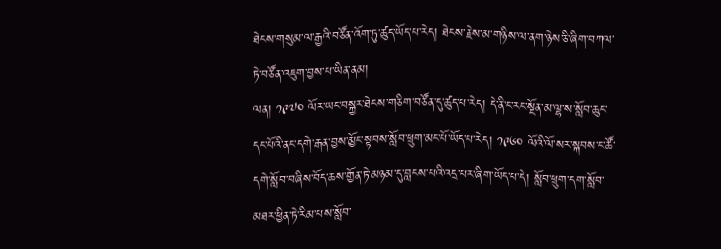ཐེངས་གསུམ་ལ་རྒྱའི་བཙོན་འོག་ཏུ་ཚུད་ཡོད་པ་རེད། ཐེངས་རྗེས་མ་གཉིས་ལ་ནག་ཉེས་ཅི་ཞིག་བཀལ་ཏེ་བཙོན་འཇུག་བྱས་པ་ཡིན་ནམ།
ལན། ༡༩༧༠ ལོར་ཡང་བསྐྱར་ཐེངས་གཅིག་བཙོན་དུ་ཚུད་པ་རེད། དེ་ནི་ང་རང་སྔོན་མ་ལྷ་ས་སློབ་ཆུང་དང་པོའི་ནང་དགེ་རྒན་བྱས་མྱོང་སྟབས་སློབ་ཕྲུག་མང་པོ་ཡོད་པ་རེད། ༡༩༦༠ ལོའི་ལོ་སར་སྐབས་ང་ཚོ་དགེ་སློབ་བཞིས་བོད་ཆས་གྱོན་ཏེ་མཉམ་དུ་བླངས་པའི་འདྲ་པར་ཞིག་ཡོད་པ་དེ། སློབ་ཕྲུག་དག་སློབ་མཐར་ཕྱིན་ཏེ་རིམ་པས་སློབ་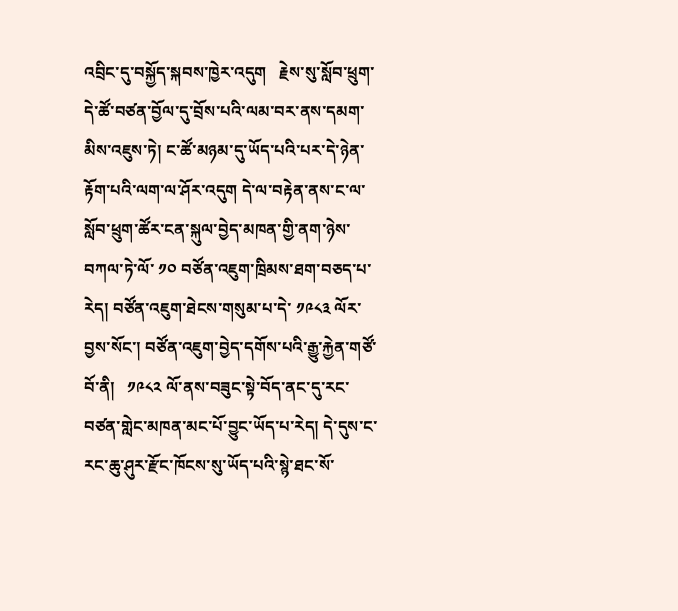འབྲིང་དུ་བསྐྱོད་སྐབས་ཁྱེར་འདུག   རྗེས་སུ་སློབ་ཕྲུག་དེ་ཚོ་བཙན་བྱོལ་དུ་བྲོས་པའི་ལམ་བར་ནས་དམག་མིས་འཇུས་ཏེ། ང་ཚོ་མཉམ་དུ་ཡོད་པའི་པར་དེ་ཉེན་རྟོག་པའི་ལག་ལ་ཤོར་འདུག དེ་ལ་བརྟེན་ནས་ང་ལ་སློབ་ཕྲུག་ཚོར་ངན་སྐུལ་བྱེད་མཁན་གྱི་ནག་ཉེས་བཀལ་ཏེ་ལོ་ ༡༠ བཙོན་འཇུག་ཁྲིམས་ཐག་བཅད་པ་རེད། བཙོན་འཇུག་ཐེངས་གསུམ་པ་དེ་ ༡༩༨༣ ལོར་བྱས་སོང་། བཙོན་འཇུག་བྱེད་དགོས་པའི་རྒྱུ་རྐྱེན་གཙོ་བོ་ནི།   ༡༩༨༢ ལོ་ནས་བཟུང་སྟེ་བོད་ནང་དུ་རང་བཙན་གླེང་མཁན་མང་པོ་བྱུང་ཡོད་པ་རེད། དེ་དུས་ང་རང་ཆུ་ཤུར་རྫོང་ཁོངས་སུ་ཡོད་པའི་སྙེ་ཐང་སོ་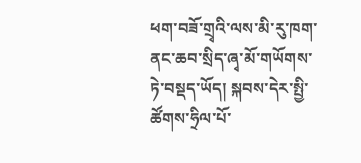ཕག་བཟོ་གྲྭའི་ལས་མི་རུ་ཁག་ནང་ཆབ་སྲིད་ཞྭ་མོ་གཡོགས་ཏེ་བསྡད་ཡོད། སྐབས་དེར་སྤྱི་ཚོགས་ཧྲིལ་པོ་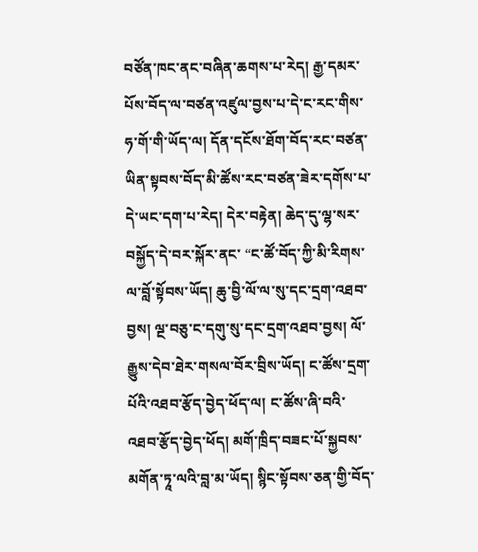བཙོན་ཁང་ནང་བཞིན་ཆགས་པ་རེད། རྒྱ་དམར་པོས་བོད་ལ་བཙན་འཛུལ་བྱས་པ་དེ་ང་རང་གིས་ཧ་གོ་གི་ཡོད་ལ། དོན་དངོས་ཐོག་བོད་རང་བཙན་ཡིན་སྟབས་བོད་མི་ཚོས་རང་བཙན་ཟེར་དགོས་པ་དེ་ཡང་དག་པ་རེད། དེར་བརྟེན། ཆེད་དུ་ལྷ་སར་བསྐྱོད་དེ་བར་སྐོར་ནང་ “ང་ཚོ་བོད་ཀྱི་མི་རིགས་ལ་བློ་སྟོབས་ཡོད། ཆུ་བྱི་ལོ་ལ་སུ་དང་དྲག་འཐབ་བྱས། ལྔ་བཅུ་ང་དགུ་སུ་དང་དྲག་འཐབ་བྱས། ལོ་རྒྱུས་དེབ་ཐེར་གསལ་བོར་བྲིས་ཡོད། ང་ཚོས་དྲག་པོའི་འཐབ་རྩོད་བྱེད་ཕོད་ལ། ང་ཚོས་ཞི་བའི་འཐབ་རྩོད་བྱེད་ཕོད། མགོ་ཁྲིད་བཟང་པོ་སྐྱབས་མགོན་ཏཱ་ལའི་བླ་མ་ཡོད། སྙིང་སྟོབས་ཅན་གྱི་བོད་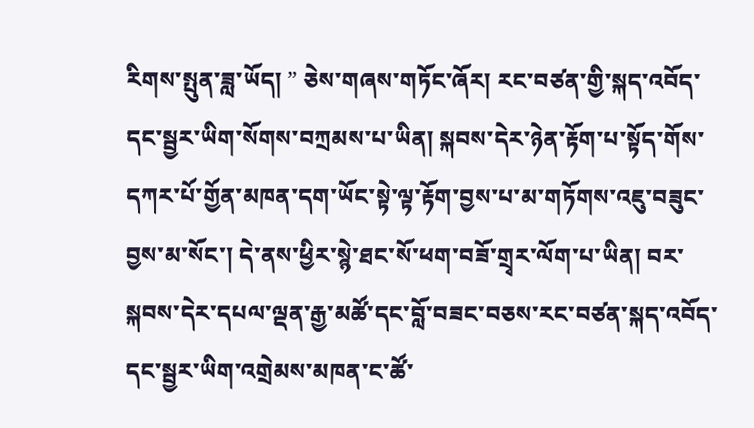རིགས་སྤུན་ཟླ་ཡོད། ” ཅེས་གཞས་གཏོང་ཞོར། རང་བཙན་གྱི་སྐད་འབོད་དང་སྦྱར་ཡིག་སོགས་བཀྲམས་པ་ཡིན། སྐབས་དེར་ཉེན་རྟོག་པ་སྟོད་གོས་དཀར་པོ་གྱོན་མཁན་དག་ཡོང་སྟེ་ལྟ་རྟོག་བྱས་པ་མ་གཏོགས་འཇུ་བཟུང་བྱས་མ་སོང་། དེ་ནས་ཕྱིར་སྙེ་ཐང་སོ་ཕག་བཟོ་གྲྭར་ལོག་པ་ཡིན། བར་སྐབས་དེར་དཔལ་ལྡན་རྒྱ་མཚོ་དང་བློ་བཟང་བཅས་རང་བཙན་སྐད་འབོད་དང་སྦྱར་ཡིག་འགྲེམས་མཁན་ང་ཚོ་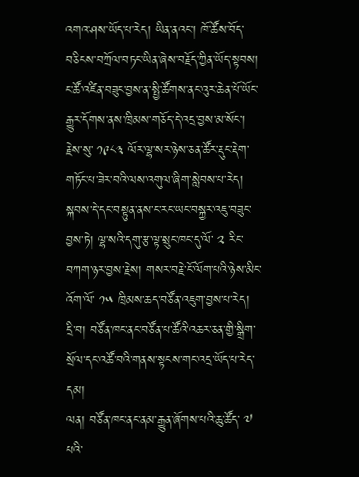འགའ་ཤས་ཡོད་པ་རེད། ཡིན་ནའང་། ཁོ་ཚོས་བོད་བཅིངས་བཀྲོལ་བཏང་ཡིན་ཞེས་བརྗོད་ཀྱིན་ཡོད་སྟབས། ང་ཚོ་འཛིན་བཟུང་བྱས་ན་སྤྱི་ཚོགས་ནང་འུར་ཆེན་པོ་ཡོང་རྒྱུར་དོགས་ནས་ཁྲིམས་གཅོད་དེ་འདྲ་བྱས་མ་སོང་། རྗེས་སུ་ ༡༩༨༣ ལོར་ལྷ་སར་ཉེས་ཅན་ཚོར་རྡུང་རྡེག་གཏོང་པ་ཟེར་བའི་ལས་འགུལ་ཞིག་སླེབས་པ་རེད། སྐབས་དེ་དང་བསྟུན་ནས་ང་རང་ཡང་བསྐྱར་འཇུ་བཟུང་བྱས་ཏེ། ལྷ་སའི་དགུ་རྩ་ལྟ་སྲུང་ཁང་དུ་ལོ་ ༢ རིང་བཀག་ཉར་བྱས་རྗེས། གསར་བརྗེ་ངོ་ལོག་པའི་ཉེས་མིང་འོག་ལོ་ ༡༥ ཁྲིམས་ཆད་བཙོན་འཇུག་བྱས་པ་རེད།
དྲི་བ། བཙོན་ཁང་ནང་བཙོན་པ་ཚོའི་འཆར་ཅན་གྱི་སྒྲིག་སྲོལ་དང་འཚོ་བའི་གནས་སྟངས་གང་འདྲ་ཡོད་པ་རེད་དམ།
ལན། བཙོན་ཁང་ནང་ནམ་རྒྱུན་ཞོགས་པའི་ཆུ་ཚོད་ ༧ པའི་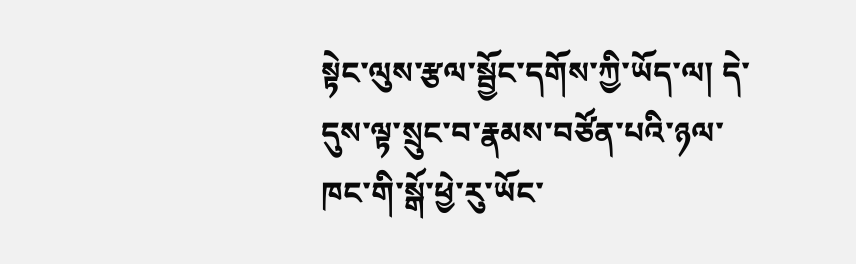སྟེང་ལུས་རྩལ་སྦྱོང་དགོས་ཀྱི་ཡོད་ལ། དེ་དུས་ལྟ་སྲུང་བ་རྣམས་བཙོན་པའི་ཉལ་ཁང་གི་སྒོ་ཕྱེ་རུ་ཡོང་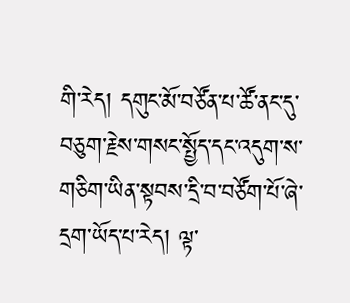གི་རེད། དགུང་མོ་བཙོན་པ་ཚོ་ནང་དུ་བཅུག་རྗེས་གསང་སྤྱོད་དང་འདུག་ས་གཅིག་ཡིན་སྟབས་དྲི་བ་བཙོག་པོ་ཞེ་དྲག་ཡོད་པ་རེད། ལྟ་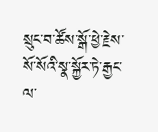སྲུང་བ་ཚོས་སྒོ་ཕྱེ་རྗེས་སོ་སོའི་སྣ་སྐྱོར་ཏེ་རྒྱང་ལ་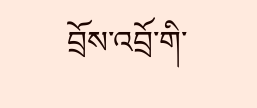བྲོས་འབྲོ་གི་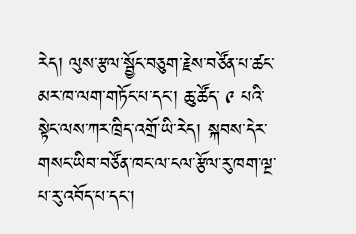རེད། ལུས་རྩལ་སྦྱོང་བཅུག་རྗེས་བཙོན་པ་ཚང་མར་ཁ་ལག་གཏོང་པ་དང་། ཆུ་ཚོད་ ༩ པའི་སྟེང་ལས་ཀར་ཁྲིད་འགྲོ་ཡི་རེད། སྐབས་དེར་གསང་ཡིབ་བཙོན་ཁང་ལ་ངལ་རྩོལ་རུ་ཁག་ལྔ་པ་རུ་འབོད་པ་དང་།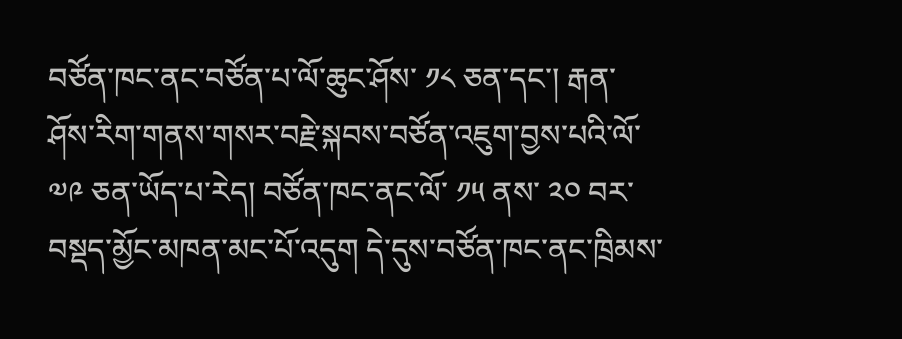བཙོན་ཁང་ནང་བཙོན་པ་ལོ་ཆུང་ཤོས་ ༡༨ ཅན་དང་། རྒན་ཤོས་རིག་གནས་གསར་བརྗེ་སྐབས་བཙོན་འཇུག་བྱས་པའི་ལོ་ ༧༩ ཅན་ཡོད་པ་རེད། བཙོན་ཁང་ནང་ལོ་ ༡༥ ནས་ ༢༠ བར་བསྡད་མྱོང་མཁན་མང་པོ་འདུག དེ་དུས་བཙོན་ཁང་ནང་ཁྲིམས་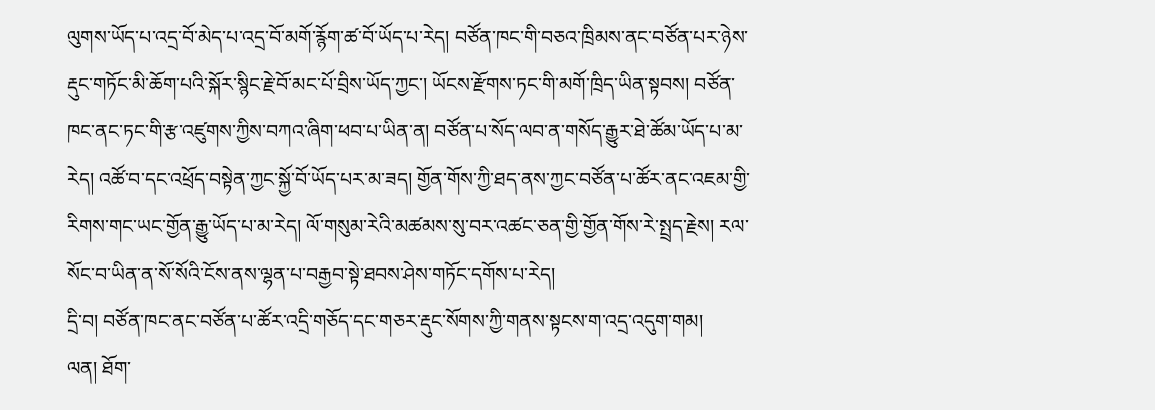ལུགས་ཡོད་པ་འདྲ་བོ་མེད་པ་འདྲ་བོ་མགོ་རྙོག་ཚ་བོ་ཡོད་པ་རེད། བཙོན་ཁང་གི་བཅའ་ཁྲིམས་ནང་བཙོན་པར་ཉེས་རྡུང་གཏོང་མི་ཆོག་པའི་སྐོར་སྙིང་རྗེ་བོ་མང་པོ་བྲིས་ཡོད་ཀྱང་། ཡོངས་རྫོགས་ཏང་གི་མགོ་ཁྲིད་ཡིན་སྟབས། བཙོན་ཁང་ནང་ཏང་གི་རྩ་འཛུགས་ཀྱིས་བཀའ་ཞིག་ཕབ་པ་ཡིན་ན། བཙོན་པ་སོད་ལབ་ན་གསོད་རྒྱུར་ཐེ་ཚོམ་ཡོད་པ་མ་རེད། འཚོ་བ་དང་འཕྲོད་བསྟེན་ཀྱང་སྐྱོ་བོ་ཡོད་པར་མ་ཟད། གྱོན་གོས་ཀྱི་ཐད་ནས་ཀྱང་བཙོན་པ་ཚོར་ནང་འཇམ་གྱི་རིགས་གང་ཡང་གྱོན་རྒྱུ་ཡོད་པ་མ་རེད། ལོ་གསུམ་རེའི་མཚམས་སུ་བར་འཚང་ཅན་གྱི་གྱོན་གོས་རེ་སྤྲད་རྗེས། རལ་སོང་བ་ཡིན་ན་སོ་སོའི་ངོས་ནས་ལྷན་པ་བརྒྱབ་སྟེ་ཐབས་ཤེས་གཏོང་དགོས་པ་རེད།
དྲི་བ། བཙོན་ཁང་ནང་བཙོན་པ་ཚོར་འདྲི་གཅོད་དང་གཅར་རྡུང་སོགས་ཀྱི་གནས་སྟངས་ག་འདྲ་འདུག་གམ།
ལན། ཐོག་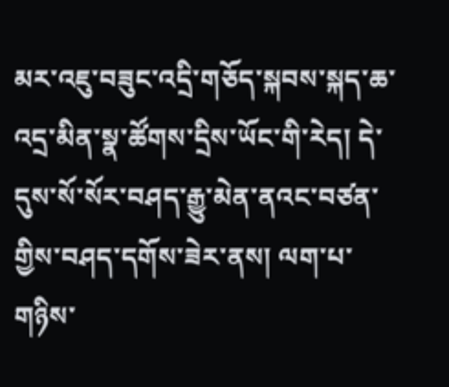མར་འཇུ་བཟུང་འདྲི་གཅོད་སྐབས་སྐད་ཆ་འདྲ་མིན་སྣ་ཚོགས་དྲིས་ཡོང་གི་རེད། དེ་དུས་སོ་སོར་བཤད་རྒྱུ་མེན་ནའང་བཙན་གྱིས་བཤད་དགོས་ཟེར་ནས། ལག་པ་གཉིས་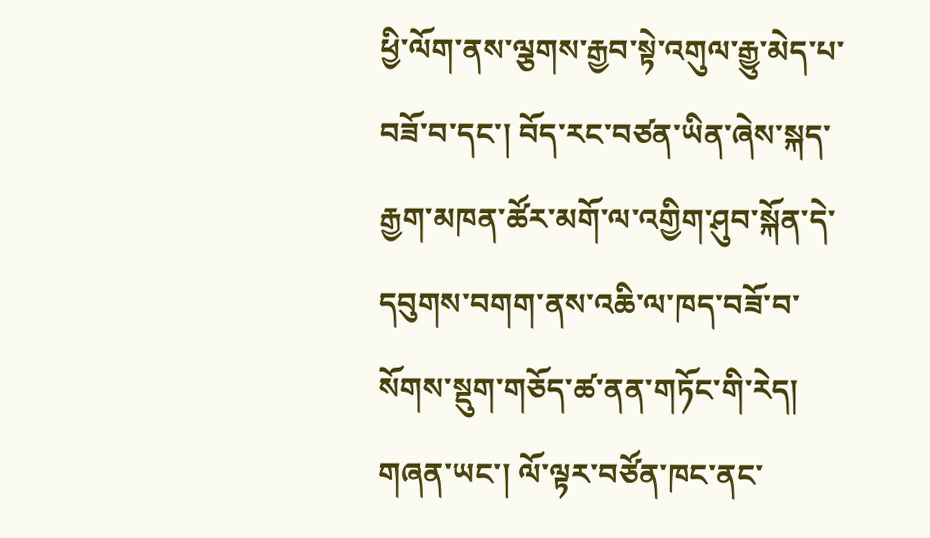ཕྱི་ལོག་ནས་ལྕགས་རྒྱབ་སྟེ་འགུལ་རྒྱུ་མེད་པ་བཟོ་བ་དང་། བོད་རང་བཙན་ཡིན་ཞེས་སྐད་རྒྱག་མཁན་ཚོར་མགོ་ལ་འགྱིག་ཤུབ་སྐོན་དེ་དབུགས་བགག་ནས་འཆི་ལ་ཁད་བཟོ་བ་སོགས་སྡུག་གཅོད་ཚ་ནན་གཏོང་གི་རེད། གཞན་ཡང་། ལོ་ལྟར་བཙོན་ཁང་ནང་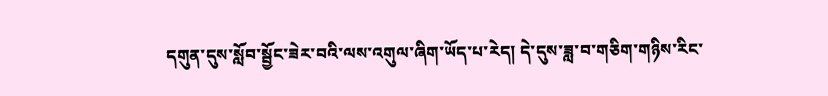དགུན་དུས་སློབ་སྦྱོང་ཟེར་བའི་ལས་འགུལ་ཞིག་ཡོད་པ་རེད། དེ་དུས་ཟླ་བ་གཅིག་གཉིས་རིང་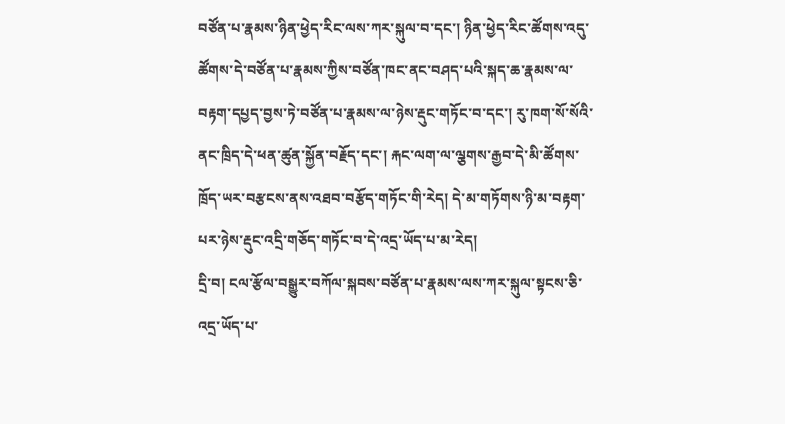བཙོན་པ་རྣམས་ཉིན་ཕྱེད་རིང་ལས་ཀར་སྐུལ་བ་དང་། ཉིན་ཕྱེད་རིང་ཚོགས་འདུ་ཚོགས་དེ་བཙོན་པ་རྣམས་ཀྱིས་བཙོན་ཁང་ནང་བཤད་པའི་སྐད་ཆ་རྣམས་ལ་བརྟག་དཔྱད་བྱས་ཏེ་བཙོན་པ་རྣམས་ལ་ཉེས་རྡུང་གཏོང་བ་དང་། རུ་ཁག་སོ་སོའི་ནང་ཁྲིད་དེ་ཕན་ཚུན་སྐྱོན་བརྗོད་དང་། རྐང་ལག་ལ་ལྕགས་རྒྱབ་དེ་མི་ཚོགས་ཁྲོད་ཡར་བརྩངས་ནས་འཐབ་བརྩོད་གཏོང་གི་རེད། དེ་མ་གཏོགས་ཉི་མ་བརྟག་པར་ཉེས་རྡུང་འདྲི་གཅོད་གཏོང་བ་དེ་འདྲ་ཡོད་པ་མ་རེད།
དྲི་བ། ངལ་རྩོལ་བསྒྱུར་བཀོལ་སྐབས་བཙོན་པ་རྣམས་ལས་ཀར་སྐུལ་སྟངས་ཅི་འདྲ་ཡོད་པ་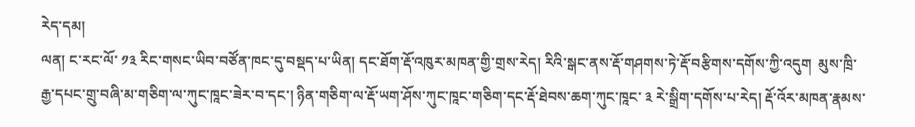རེད་དམ།
ལན། ང་རང་ལོ་ ༡༣ རིང་གསང་ཡིབ་བཙོན་ཁང་དུ་བསྡད་པ་ཡིན། དང་ཐོག་རྡོ་འཁུར་མཁན་གྱི་གྲས་རེད། རིའི་སྒང་ནས་རྡོ་གཤགས་ཏེ་རྡོ་བརྩིགས་དགོས་ཀྱི་འདུག  མུས་ཁྲི་རྒྱ་དཔང་གྲུ་བཞི་མ་གཅིག་ལ་ཀུང་ཁཱང་ཟེར་བ་དང་། ཉིན་གཅིག་ལ་རྡོ་ཡག་ཤོས་ཀུང་ཁཱང་གཅིག་དང་རྡོ་ཐེབས་ཆག་ཀུང་ཁཱང་ ༣ རེ་སྒྲིག་དགོས་པ་རེད། རྡོ་འོར་མཁན་རྣམས་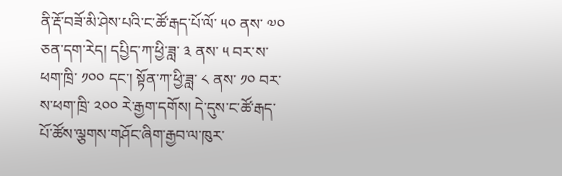ནི་རྡོ་བཟོ་མི་ཤེས་པའི་ང་ཚོ་རྒད་པོ་ལོ་ ༥༠ ནས་ ༧༠ ཅན་དག་རེད། དཔྱིད་ཀ་ཕྱི་ཟླ་ ༣ ནས་ ༥ བར་ས་ཕག་ཁྲི་ ༡༠༠ དང་། སྟོན་ཀ་ཕྱི་ཟླ་ ༨ ནས་ ༡༠ བར་ས་ཕག་ཁྲི་ ༢༠༠ རེ་རྒྱག་དགོས། དེ་དུས་ང་ཚོ་རྒད་པོ་ཚོས་ལྕགས་གཤོང་ཞིག་རྒྱབ་ལ་ཁུར་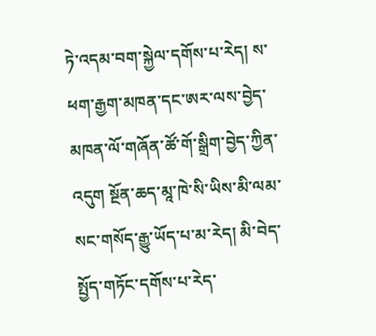ཏེ་འདམ་བག་སྐྱེལ་དགོས་པ་རེད། ས་ཕག་རྒྱག་མཁན་དང་ཨར་ལས་བྱེད་མཁན་ལོ་གཞོན་ཚོ་གོ་སྒྲིག་བྱེད་ཀྱིན་འདུག སྔོན་ཆད་མཱ་ཁེ་སི་ཡིས་མི་ལམ་སང་གསོད་རྒྱུ་ཡོད་པ་མ་རེད། མི་བེད་སྤྱོད་གཏོང་དགོས་པ་རེད་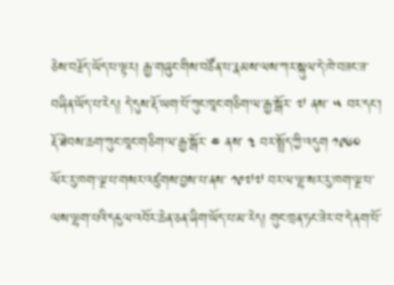ཅེས་བརྗོད་ཡོད་པ་ལྟར། རྒྱ་གཞུང་གིས་བཙོན་པ་རྣམས་ལས་ཀར་སྐུལ་དེ་ཁེ་བཟང་ཟ་བཞིན་ཡོད་པ་རེད། དེ་དུས་རྡོ་ཡག་པོ་ཀུང་ཁཱང་གཅིག་ལ་རྒྱ་སྒོར་ ༧ ནས་ ༥ བར་དང་། རྡོ་ཐེབས་ཆག་ཀུང་ཁཱང་གཅིག་ལ་རྒྱ་སྒོར་ ༤ ནས་ ༣ བར་སྤྲོད་ཀྱི་འདུག ༡༩༦༠ ལོར་རུ་ཁག་ལྔ་པ་གསར་འཛུགས་བྱས་པ་ནས་ ༡༩༧༧ བར་ལ་ལྷ་སར་རུ་ཁག་ལྔ་པ་ལས་ལྷག་པའི་དངུལ་འབོར་ཆེན་ཅན་ཞིག་ཡོད་པ་མ་རེད། གུང་ཁྲན་ཏང་ཟེར་བ་དེ་ནག་པོ་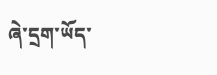ཞེ་དྲག་ཡོད་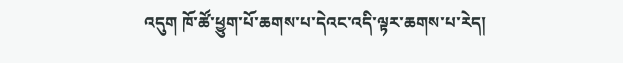འདུག ཁོ་ཚོ་ཕྱུག་པོ་ཆགས་པ་དེའང་འདི་ལྟར་ཆགས་པ་རེད།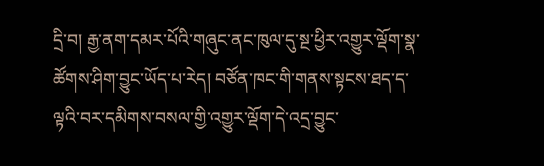དྲི་བ། རྒྱ་ནག་དམར་པོའི་གཞུང་ནང་ཁུལ་དུ་སྔ་ཕྱིར་འགྱུར་ལྡོག་སྣ་ཚོགས་ཤིག་བྱུང་ཡོད་པ་རེད། བཙོན་ཁང་གི་གནས་སྟངས་ཐད་ད་ལྟའི་བར་དམིགས་བསལ་གྱི་འགྱུར་ལྡོག་དེ་འདྲ་བྱུང་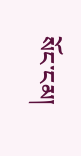སོང་ངམ།